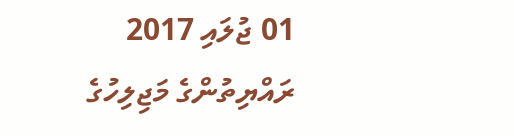01 ޖުލައި 2017
ރައްޔިތުންގެ މަޖިލިހުގެ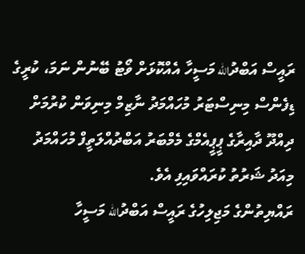ރައީސް އަބްދުالله މަސީހާ އެއްކޮޅަށް ވޯޓު ބޭނުން ނަމަ، ކުރީގެ ޑިފެންސް މިނިސްޓަރު މުހައްމަދު ނާޒިމް މިނިވަން ކުރުމަށް ދިއްދޫ ދާއިރާގެ ޕީޕީއެމްގެ މެމްބަރު އަބްދުއްލަތީފް މުހައްމަދު މިއަދު ޝަރުތު ކުރައްވައިފި އެވެ.
ރައްޔިތުންގެ މަޖިލިހުގެ ރައީސް އަބްދުالله މަސީހާ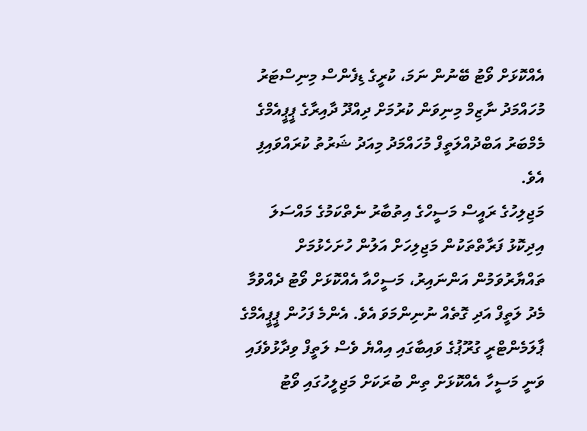އެއްކޮޅަށް ވޯޓު ބޭނުން ނަމަ، ކުރީގެ ޑިފެންސް މިނިސްޓަރު މުހައްމަދު ނާޒިމް މިނިވަން ކުރުމަށް ދިއްދޫ ދާއިރާގެ ޕީޕީއެމްގެ މެމްބަރު އަބްދުއްލަތީފް މުހައްމަދު މިއަދު ޝަރުތު ކުރައްވައިފި އެވެ.
މަޖިލިހުގެ ރައީސް މަސީހްގެ އިތުބާރު ނެތްކަމުގެ މައްސަލަ އިދިކޮޅު ފަރާތްތަކުން މަޖިލިހަށް އަލުން ހުށަހެޅުމަށް ތައްޔާރުވަމުން އަންނައިރު، މަސީހްއާ އެއްކޮޅަށް ވޯޓު ދެއްވުމާ މެދު ލަތީފް އަދި ގޮތެއް ނުނިންމަވަ އެވެ. އެންމެ ފަހުން ޕީޕީއެމްގެ ޕާލަމެންޓްރީ ގުރޫޕުގެ ވައިބާގައި އިއްޔެ ވެސް ލަތީފް ވިދާޅުވެފައި ވަނީ މަސީހާ އެއްކޮޅަށް ތިން ބުރަކަށް މަޖިލީހުގައި ވޯޓު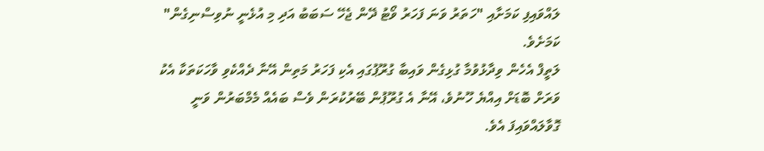ލައްވައިފި ކަމަށާއި "ހަތަރު ވަނަ ފަހަރު ވޯޓު ދޭން ޖެހޭ ސަބަބު އަދި މި އުޅެނީ ނުވިސްނިގެން" ކަމަށެވެ.
ލަތީފް އެހެން ވިދާޅުވުމާ ގުޅިގެން ވައިބާ ގުރޫޕުގައި އެކި ފަހަރު މަތިން އޭނާ ދެއްކެވި ވާހަކަތަކާ އެކު ވަރަށް ބޮޑަށް އިއްޔެ ހޫނުވެ، އޭނާ އެ ގުރޫޕުން ބޭރުކުރަން ވެސް ބައެއް މެމްބަރުން ވަނީ ގޮވާލައްވައިފަ އެވެ.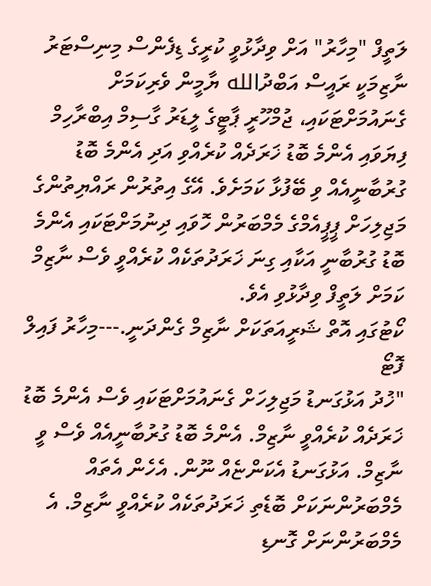ލަތީފް "މިހާރު" އަށް ވިދާޅުވީ ކުރީގެ ޑިފެންސް މިނިސްޓަރު ނާޒިމަކީ ރައީސް އަބްދުالله ޔާމީން ވެރިކަމަށް ގެނައުމަށްޓަކައި، ޖުމްހޫރީ ޕާޓީގެ ލީޑަރު ގާސިމް އިބްރާހިމް ފިޔަވައި އެންމެ ބޮޑު ޚަރަދެއް ކުރެއްވި އަދި އެންމެ ބޮޑު ގުރުބާނީއެއް ވި ބޭފުޅާ ކަމަށެވެ. އޭގެ އިތުރުން ރައްޔިތުންގެ މަޖިލިހަށް ޕީޕީއެމްގެ މެމްބަރުން ހޮވައި ދިނުމަށްޓަކައި އެންމެ ބޮޑު ގުރުބާނީ އަކާއި ގިނަ ޚަރަދުތަކެއް ކުރެއްވީ ވެސް ނާޒިމް ކަމަށް ލަތީފް ވިދާޅުވި އެވެ.
ކޯޓުގައި އޮތް ޝަރީއަތަކަށް ނާޒިމް ގެންދަނީ.---މިހާރު ފައިލް ފޮޓޯ
"ޚުދު އަޅުގަނޑު މަޖިލިހަށް ގެނައުމަށްޓަކައި ވެސް އެންމެ ބޮޑު ޚަރަދެއް ކުރެއްވީ ނާޒިމް. އެންމެ ބޮޑު ގުރުބާނީއެއް ވެސް ވީ ނާޒިމް. އަޅުގަނޑު އެކަންޏެއް ނޫން. އެހެން އެތައް މެމްބަރުންނަކަށް ބޮޑެތި ޚަރަދުތަކެއް ކުރެއްވީ ނާޒިމް. އެ މެމްބަރުންނަށް ގޮނޑި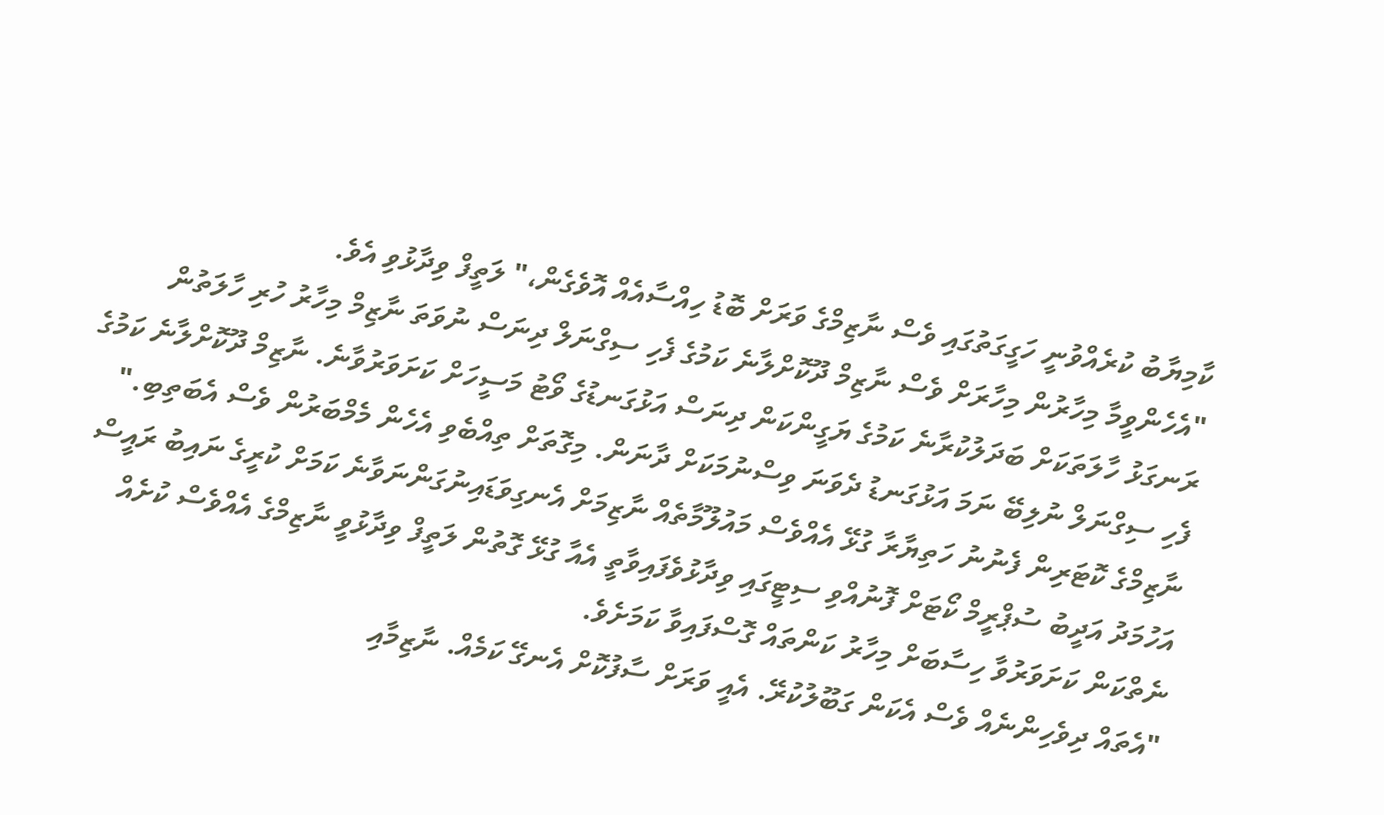ކާމިޔާބު ކުރެއްވުނީ ހަގީގަތުގައި ވެސް ނާޒިމްގެ ވަރަށް ބޮޑު ހިއްސާއެއް އޮވެގެން،" ލަތީފް ވިދާޅުވި އެވެ.
"އެހެންވީމާ މިހާރުން މިހާރަށް ވެސް ނާޒިމް ދޫކޮށްލާނެ ކަމުގެ ފެހި ސިގްނަލް ދިނަސް ނުވަތަ ނާޒިމް މިހާރު ހުރި ހާލަތުން ރަނގަޅު ހާލަތަކަށް ބަދަލުކުރާނެ ކަމުގެ ޔަގީންކަން ދިނަސް އަޅުގަނޑުގެ ވޯޓު މަސީހަށް ކަށަވަރުވާނެ. ނާޒިމް ދޫކޮށްލާނެ ކަމުގެ ފެހި ސިގްނަލް ނުލިބޭ ނަމަ އަޅުގަނޑު ދެވަނަ ވިސްނުމަކަށް ދާނަން. މިގޮތަށް ތިއްބެވި އެހެން މެމްބަރުން ވެސް އެބަތިބި."
ނާޒިމްގެ ކޮޓަރިން ފެނުނު ހަތިޔާރާ ގުޅޭ އެއްވެސް މައުލޫމާތެއް ނާޒިމަށް އެނގިވަޑައިނުގަންނަވާނެ ކަމަށް ކުރީގެ ނައިބު ރައީސް އަހުމަދު އަދީބު ސުޕްރީމް ކޯޓަށް ފޮނުއްވި ސިޓީގައި ވިދާޅުވެފައިވާތީ އެއާ ގުޅޭ ގޮތުން ލަތީފް ވިދާޅުވީ ނާޒިމްގެ އެއްވެސް ކުށެއް ނެތްކަން ކަށަވަރުވާ ހިސާބަށް މިހާރު ކަންތައް ގޮސްފައިވާ ކަމަށެވެ.
"އެތައް ދިވެހިންނެއް ވެސް އެކަން ގަބޫލުކުރޭ. އެއީ ވަރަށް ސާފުކޮށް އެނގޭ ކަމެއް. ނާޒިމާއި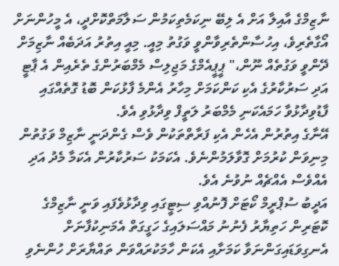ނާޒިމްގެ އާއިލާ އަށް އެ ލިބޭ ނިކަމެތިކަމުން ސަލާމަތްކޮށްދީ، އެ މީހުންނަށް އޯގާތެރިވެ، އިހުސާންތެރިވާންވީ ވަގުތު މިއީ. މިއީ އިތުރު އަދަބެއް ނާޒިމަށް ދޭންވީ ވަގުތެއް ނޫން،" ޕީޕީއެމްގެ މަޖިލިސް މެމްބަރުންގެ ތެރެއިން އެ ޕާޓީ އަދި ސަރުކާރުގެ އެކި ކަންކަމަށް މިހާރު އެންމެ ފާޅުކަން ބޮޑު ގޮތެއްގައި ފާޑުވިދާޅުވާ ހަމައެކަނި މެމްބަރު ލަތީފް ވިދާޅުވި އެވެ.
އޭނާގެ އިތުރުން އެހެން އެކި ފަރާތްތަކުން ވެސް ގެންދަނީ ނާޒިމް ވަގުތުން މިނިވަން ކުރުމަށް ގޮވާލަމުންނެވެ. އެކަމަކު ސަރުކާރުން އެކަމާ މެދު އަދި އެއްވެސް އެއްޗެއް ނުވުނެ އެވެ.
އަދީބު ސުޕްރީމް ކޯޓަށް ފޮނުއްވި ސިޓީގައި ވިދާޅުވެފައި ވަނީ ނާޒިމްގެ ކޮޓަރިން ހަތިޔާރު ފެނުނު މައްސަލައިގެ ހަގީގަތް އެމަނިކުފާނަށް އެނގިވަޑައިގަންނަވާ ކަމަށާއި އެކަން ހާމަކުރައްވަން ތައްޔާރަށް ހުންނެވި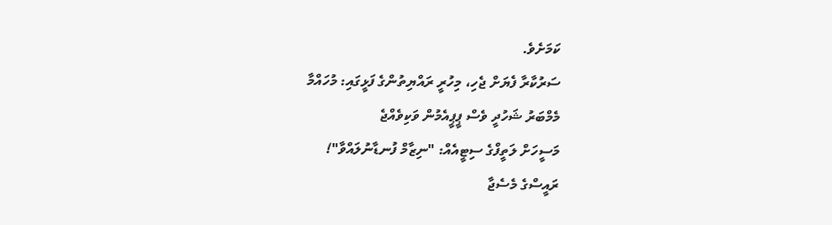ކަމަށެވެ.
ސަރުކާރާ ފެޔަށް ޖެހި، މިހުރީ ރައްޔިތުންގެ ފަޅީގައި: މުހައްމާ
މެމްބަރު ޝަހުދީ ވެސް ޕީޕީއެމުން ވަކިވެއްޖެ
މަސީހަށް ލަތީފްގެ ސިޓީއެއް: "ނިޒާމް ފުނޑާނުލައްވާ"!
ރައީސްގެ މެސެޖާ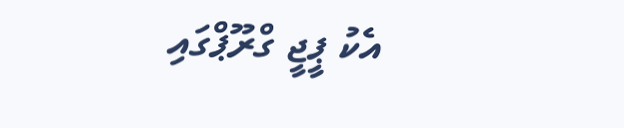އެކު ޕީޖީ ގްރޫޕްގައި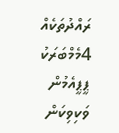ރައްދުތަކެއް
4މެމްބަރަކު ޕީޕީއެމުން ވަކިވިކަން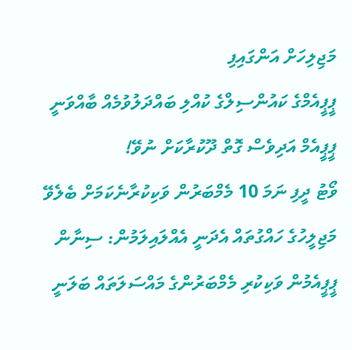މަޖިލިހަށް އަންގައިފި
ޕީޕީއެމްގެ ކައުންސިލްގެ ކުއްލި ބައްދަލުވުމެއް ބާއްވަނީ
ޕީޕީއެމް އަދިވެސް ގޮތް ދޫކުރާކަށް ނުވޭ!
ވޯޓު ދީފި ނަމަ 10 މެމްބަރުން ވަކިކުރާނެކަމަށް ބެލެވޭ
މަޖިލީހުގެ ހައްގުތައް އެދަނީ އެއްލައިލަމުން: ސިނާން
ޕީޕީއެމުން ވަކިކުރި މެމްބަރުންގެ މައްސަލަތައް ބަލަނީ